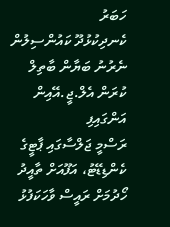ހަބަރު
ކެނދިކުޅުދޫ ކައުންސިލުން ނެރުނު ބަޔާން ބާތިލް ކުރަން އެލް.ޖީ.އޭއިން އަންގައިފި
ރަސްމީ ޖަލްސާގައި ޕާޓީގެ ކެންޑިޑޭޓު، އަފޫއަށް ތާއީދު ހޯދުމަށް ރައީސް ވާހަކަފުޅު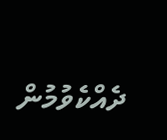ދެއްކެވުމުން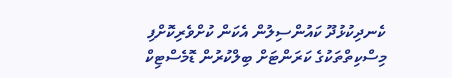ކެނދިކުޅުދޫ ކައުންސިލުން އެކަން ކުށްވެރިކޮށްފި
މިސްކިތްތަކުގެ ކަރަންޓަށް ބިލްކުރުން ޑޮމެސްޓިކް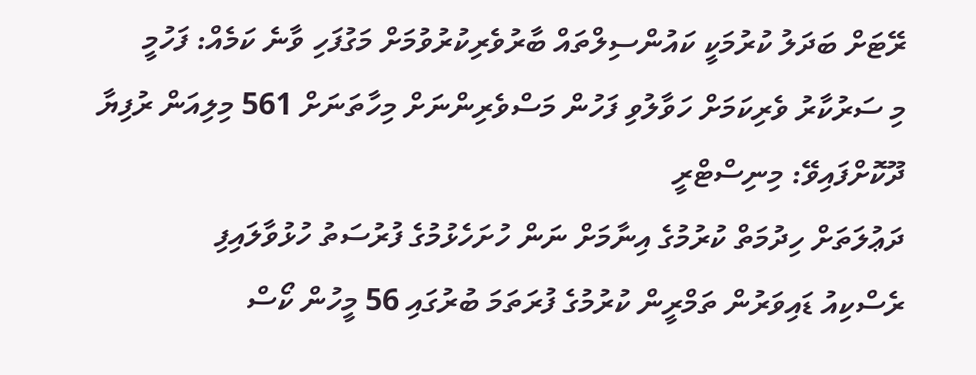ރޭޓަށް ބަދަލު ކުރުމަކީ ކައުންސިލްތައް ބާރުވެރިކުރުވުމަށް މަގުފަހި ވާނެ ކަމެއް: ފަހުމީ
މި ސަރުކާރު ވެރިކަމަށް ހަވާލުވި ފަހުން މަސްވެރިންނަށް މިހާތަނަށް 561 މިލިއަން ރުފިޔާ ދޫކޮށްފައިވޭ: މިނިސްޓްރީ
ދަޢުލަތަށް ހިދުމަތް ކުރުމުގެ އިނާމަށް ނަން ހުށަހެޅުމުގެ ފުރުސަތު ހުޅުވާލައިފި
ރެސްކިއު ޑައިވަރުން ތަމްރީން ކުރުމުގެ ފުރަތަމަ ބުރުގައި 56 މީހުން ކޯސް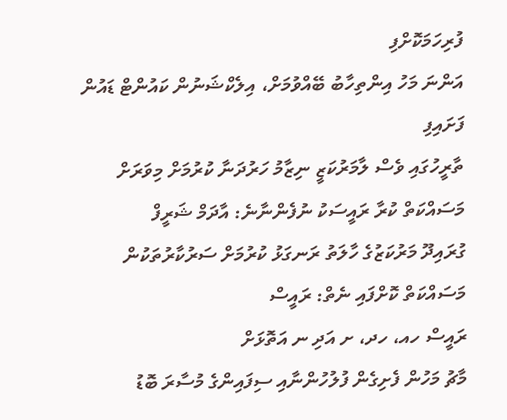ފުރިހަމަކޮށްފި
އަންނަ މަހު އިންތިހާބު ބޭއްވުމަށް، އިލެކްޝަނުން ކައުންޓް ޑައުން ފަށައިފި
ތާރީހުގައި ވެސް ލާމަރުކަޒީ ނިޒާމު ހަރުދަނާ ކުރުމަށް މިވަރަށް މަސައްކަތް ކުރާ ރައީސަކު ނުފެންނާނެ: އާދަމް ޝަރީފް
ގުރައިދޫ މަރުކަޒުގެ ހާލަތު ރަނގަޅު ކުރުމަށް ސަރުކާރުތަކުން މަސައްކަތް ކޮށްފައި ނެތް: ރައީސް
ރައީސް ހއ، ހދ، ށ އަދި ނ އަތޮޅަށް
މާޗު މަހުން ފެށިގެން ފުލުހުންނާއި ސިފައިންގެ މުސާރަ ބޮޑު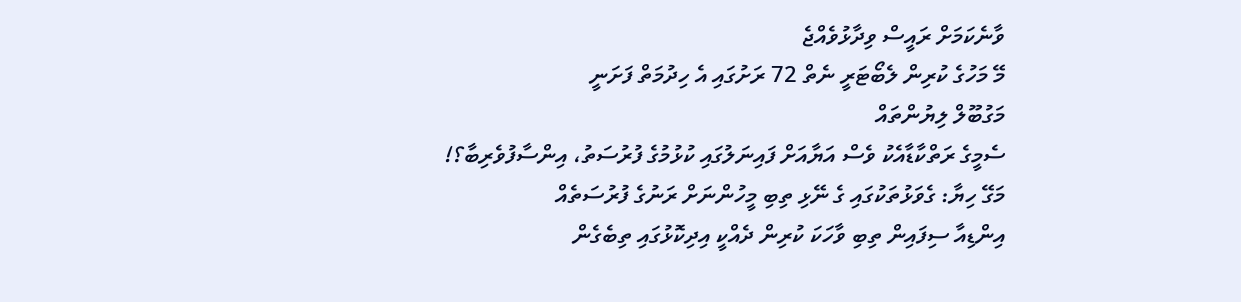ވާނެކަމަށް ރައީސް ވިދާޅުވެއްޖެ
މޭ މަހުގެ ކުރިން ލެބޯޓަރީ ނެތް 72 ރަށުގައި އެ ހިދުމަތް ފަށަނީ
މަގުބޫލް ލިޔުންތައް
ސެމީގެ ރަތްކާޑާއެކު ވެސް އަޔާއަށް ފައިނަލުގައި ކުޅުމުގެ ފުރުސަތު، އިންސާފުވެރިބާ؟!
މަގޭ ހިޔާ: ގެވަޅުތަކުގައި ގެ ނޭޅި ތިބި މީހުންނަށް ރަނުގެ ފުރުސަތެއް
އިންޑިއާ ސިފައިން ތިބި ވާހަކަ ކުރިން ދެއްކީ އިދިކޮޅުގައި ތިބެގެން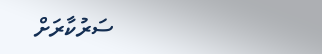ސަރުކާރަށް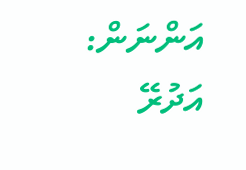އަންނަން: އަދުރޭ